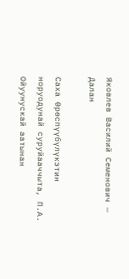Яковлев Василий Семенович — Далан

Саха Өрөспүүбүлүкэтин норуодунай суруйааччыта, П.А. Ойуунускай аатынан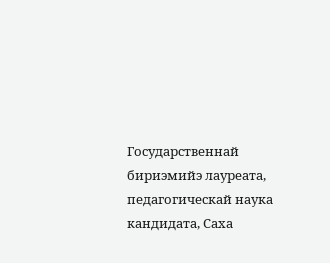Государственнай бириэмийэ лауреата, педагогическай наука кандидата, Саха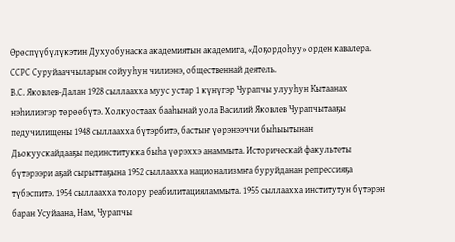Өрөспүүбүлүкэтин Духуобунаска академиятын академига, «Доҕордоһуу» орден кавалера. ССРС Суруйааччыларын сойууһун чилиэнэ, общественнай деятель.
В.С. Яковлев-Далан 1928 сыллаахха муус устар 1 күнүгэр Чурапчы улууһун Кытаанах нэһилиэгэр төрөөбүтэ. Холкуостаах бааһынай уола Василий Яковлев Чурапчытааҕы педучилищены 1948 сыллаахха бүтэрбитэ, бастыҥ үөрэнээччи быһыытынан Дьокуускайдааҕы пединститукка быһа үөрэххэ анаммыта. Историческай факультеты бүтэрээри аҕай сырыттаҕына 1952 сыллаахха национализмҥа буруйданан репрессияҕа түбэспитэ. 1954 сыллаахха толору реабилитацияламмыта. 1955 сыллаахха институтун бүтэрэн баран Усуйаана, Нам, Чурапчы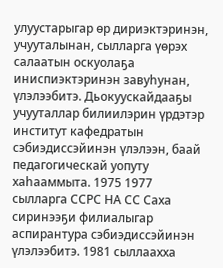улуустарыгар өр дириэктэринэн, учууталынан, сылларга үөрэх салаатын оскуолаҕа иниспиэктэринэн завуһунан, үлэлээбитэ. Дьокуускайдааҕы учууталлар билиилэрин үрдэтэр институт кафедратын сэбиэдиссэйинэн үлэлээн, баай педагогическай уопуту хаһааммыта. 1975 1977 сылларга ССРС НА СС Саха сиринээҕи филиалыгар аспирантура сэбиэдиссэйинэн үлэлээбитэ. 1981 сыллаахха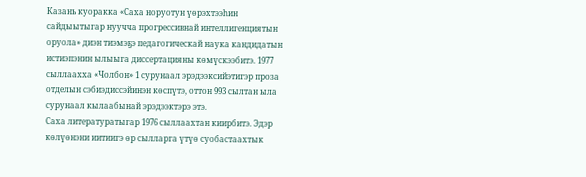Казань куоракка «Саха норуотун үөрэхтээһин сайдыытыгар нуучча прогрессивнай интеллигенциятын оруола» диэн тиэмэҕэ педагогическай наука кандидатын истиэпэнин ылыыга диссертацияны көмүскээбитэ. 1977 сыллаахха «Чолбон» 1 сурунаал эрэдээксийэтигэр проза отделын сэбиэдиссэйинэн көспүтэ, оттон 993 сылтан ыла сурунаал кылаабынай эрэдээктэрэ этэ.
Саха литературатыгар 1976 сыллаахтан киирбитэ. Эдэр көлүөнэни иитиигэ өр сылларга үтүө суобастаахтык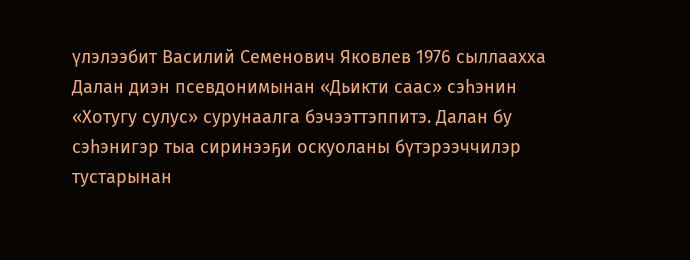үлэлээбит Василий Семенович Яковлев 1976 сыллаахха Далан диэн псевдонимынан «Дьикти саас» сэһэнин «Хотугу сулус» сурунаалга бэчээттэппитэ. Далан бу сэһэнигэр тыа сиринээҕи оскуоланы бүтэрээччилэр тустарынан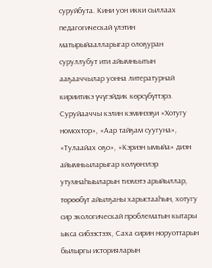суруйбута. Кини уон икки сыллаах педагогическай үлэтин матырыйаалларыгар олоҕуран суруллубут ити айымньытын ааҕааччылар уонна литературнай кириитикэ үчүгэйдик көрсүбүттэрэ. Суруйааччы кэлин кэминээҕи «Хотугу номохтор», «Аар тайҕам суугуна», «Тулаайах оҕо», «Кэриэн ымыйа» диэн айымньыларыгар көлүөнэлэр утумнаһыыларын тиэмэтэ арыйыллар, төрөөбүт айылҕаны харыстааһын, хотугу сир экологическай проблематын кытары ыкса сибээстээх, Саха сирин норуоттарын былыргы историяларын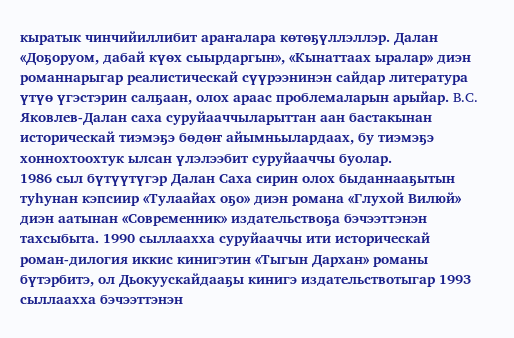кыратык чинчийиллибит араҥалара көтөҕүллэллэр. Далан «Доҕоруом, дабай күөх сыырдаргын», «Кынаттаах ыралар» диэн романнарыгар реалистическай сүүрээнинэн сайдар литература үтүө үгэстэрин салҕаан, олох араас проблемаларын арыйар. B.C. Яковлев-Далан саха суруйааччыларыттан аан бастакынан историческай тиэмэҕэ бөдөҥ айымньылардаах, бу тиэмэҕэ хоннохтоохтук ылсан үлэлээбит суруйааччы буолар.
1986 сыл бүтүүтүгэр Далан Саха сирин олох быданнааҕытын туһунан кэпсиир «Тулаайах оҕо» диэн романа «Глухой Вилюй» диэн аатынан «Современник» издательствоҕа бэчээттэнэн тахсыбыта. 1990 сыллаахха суруйааччы ити историческай роман-дилогия иккис кинигэтин «Тыгын Дархан» романы бүтэрбитэ, ол Дьокуускайдааҕы кинигэ издательствотыгар 1993 сыллаахха бэчээттэнэн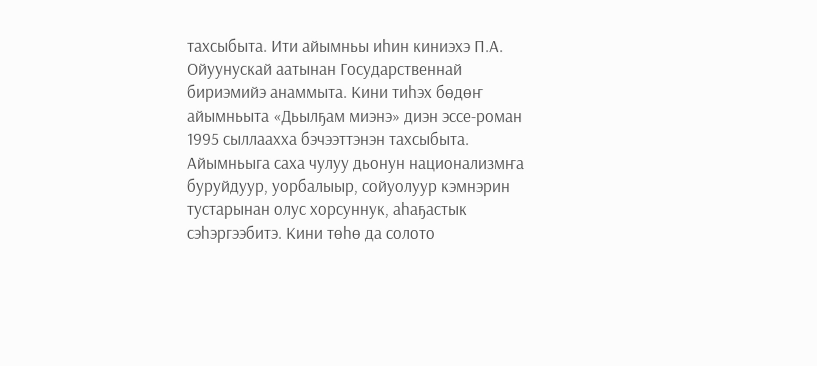тахсыбыта. Ити айымньы иһин киниэхэ П.А. Ойуунускай аатынан Государственнай бириэмийэ анаммыта. Кини тиһэх бөдөҥ айымньыта «Дьылҕам миэнэ» диэн эссе-роман 1995 сыллаахха бэчээттэнэн тахсыбыта. Айымньыга саха чулуу дьонун национализмҥа буруйдуур, уорбалыыр, сойуолуур кэмнэрин тустарынан олус хорсуннук, аһаҕастык сэһэргээбитэ. Кини төһө да солото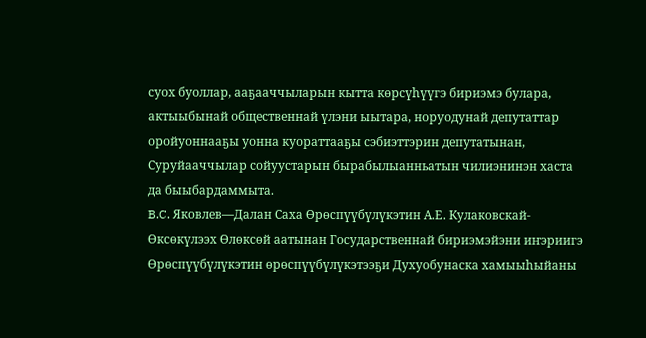суох буоллар, ааҕааччыларын кытта көрсүһүүгэ бириэмэ булара, актыыбынай общественнай үлэни ыытара, норуодунай депутаттар оройуоннааҕы уонна куораттааҕы сэбиэттэрин депутатынан, Суруйааччылар сойуустарын бырабылыанньатын чилиэнинэн хаста да быыбардаммыта.
B.C. Яковлев—Далан Саха Өрөспүүбүлүкэтин А.Е. Кулаковскай-Өксөкүлээх Өлөксөй аатынан Государственнай бириэмэйэни иҥэриигэ Өрөспүүбүлүкэтин өрөспүүбүлүкэтээҕи Духуобунаска хамыыһыйаны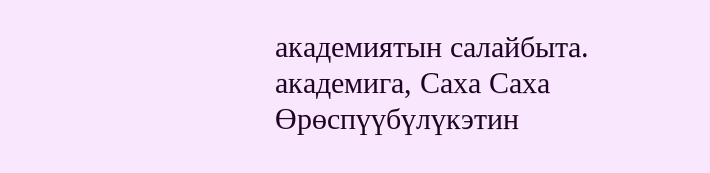академиятын салайбыта. академига, Саха Саха Өрөспүүбүлүкэтин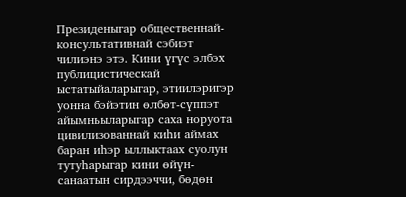Президеныгар общественнай- консультативнай сэбиэт чилиэнэ этэ. Кини үгүс элбэх публицистическай ыстатыйаларыгар, этиилэригэр уонна бэйэтин өлбөт-сүппэт айымньыларыгар саха норуота цивилизованнай киһи аймах баран иһэр ыллыктаах суолун тутуһарыгар кини өйүн-санаатын сирдээччи, бөдөн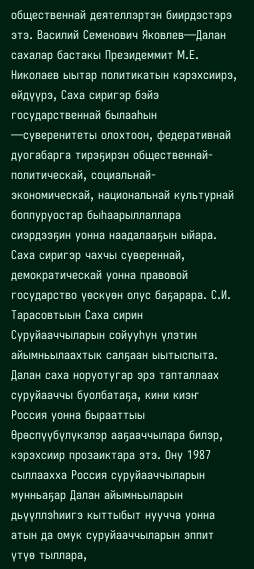общественнай деятеллэртэн биирдэстэрэ этэ. Василий Семенович Яковлев—Далан сахалар бастакы Президеммит М.Е. Николаев ыытар политикатын кэрэхсиирэ, өйдүүрэ, Саха сиригэр бэйэ государственнай былааһын —суверенитеты олохтоон, федеративнай дуогабарга тирэҕирэн общественнай-политическай, социальнай-экономическай, национальнай культурнай боппуруостар быһаарыллаллара сиэрдээҕин уонна наадалааҕын ыйара. Саха сиригэр чахчы сувереннай, демократическай уонна правовой государство үөскүөн олус баҕарара. С.И. Тарасовтыын Саха сирин Суруйааччыларын сойууһун үлэтин айымньылаахтык салҕаан ыытыспыта.
Далан саха норуотугар эрэ тапталлаах суруйааччы буолбатаҕа, кини киэҥ Россия уонна бырааттыы Өрөспүүбүлүкэлэр ааҕааччылара билэр, кэрэхсиир прозаиктара этэ. Ону 1987 сыллаахха Россия суруйааччыларын мунньаҕар Далан айымньыларын дьүүллэһиигэ кыттыбыт нуучча уонна атын да омук суруйааччыларын эппит үтүө тыллара,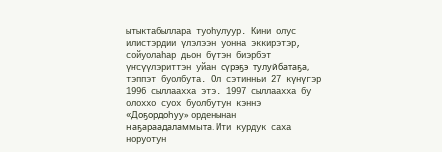ытыктабыллара туоһулуур. Кини олус илистэрдии үлэлээн уонна эккирэтэр, сойуолаһар дьон бүтэн биэрбэт үҥсүүлэриттэн уйан сүрэҕэ тулуйбатаҕа, тэппэт буолбута. Ол сэтинньи 27 күнүгэр 1996 сыллаахха этэ. 1997 сыллаахха бу олоххо суох буолбутун кэннэ «Доҕордоһуу» орденынан наҕараадаламмыта. Ити курдук саха норуотун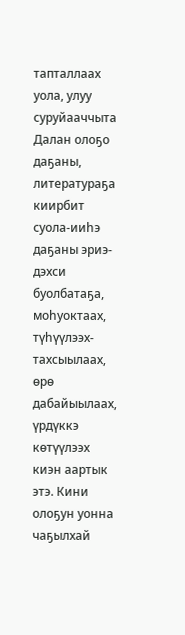тапталлаах уола, улуу суруйааччыта Далан олоҕо даҕаны, литератураҕа киирбит суола-ииһэ даҕаны эриэ-дэхси буолбатаҕа, моһуоктаах, түһүүлээх- тахсыылаах, өрө дабайыылаах, үрдүккэ көтүүлээх киэн аартык этэ. Кини олоҕун уонна чаҕылхай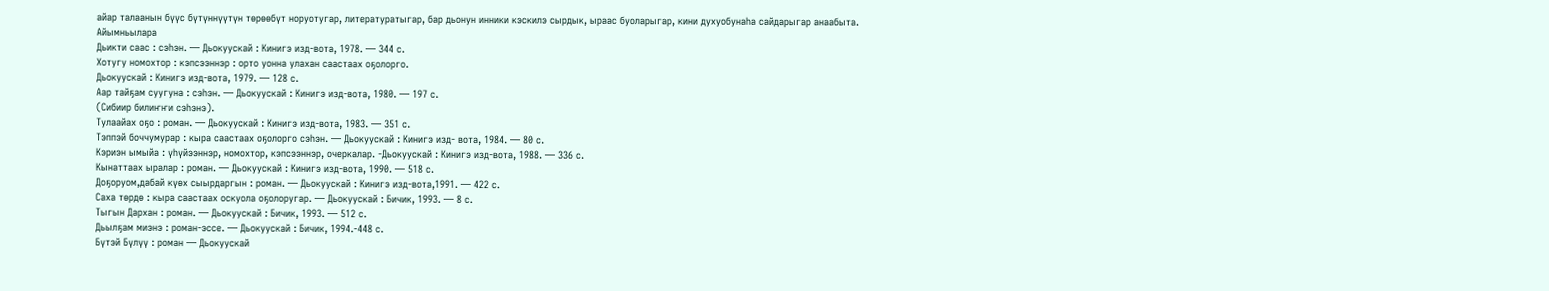айар талаанын бүүс бүтүннүүтүн төрөөбүт норуотугар, литературатыгар, бар дьонун инники кэскилэ сырдык, ыраас буоларыгар, кини духуобунаһа сайдарыгар анаабыта.
Айымньылара
Дьикти саас : сэһэн. — Дьокуускай : Кинигэ изд-вота, 1978. — 344 с.
Хотугу номохтор : кэпсээннэр : орто уонна улахан саастаах оҕолорго.
Дьокуускай : Кинигэ изд-вота, 1979. — 128 с.
Аар тайҕам суугуна : сэһэн. — Дьокуускай : Кинигэ изд-вота, 1980. — 197 с.
(Сибиир билиҥҥи сэһэнэ).
Тулаайах оҕо : роман. — Дьокуускай : Кинигэ изд-вота, 1983. — 351 с.
Тэппэй боччумурар : кыра саастаах оҕолорго сэһэн. — Дьокуускай : Кинигэ изд- вота, 1984. — 80 с.
Кэриэн ымыйа : үһүйээннэр, номохтор, кэпсээннэр, очеркалар. -Дьокуускай : Кинигэ изд-вота, 1988. — 336 с.
Кынаттаах ыралар : роман. — Дьокуускай : Кинигэ изд-вота, 1990. — 518 с.
Доҕоруом,дабай күөх сыырдаргын : роман. — Дьокуускай : Кинигэ изд-вота,1991. — 422 с.
Саха төрдө : кыра саастаах оскуола оҕолоругар. — Дьокуускай : Бичик, 1993. — 8 с.
Тыгын Дархан : роман. — Дьокуускай : Бичик, 1993. — 512 с.
Дьылҕам миэнэ : роман-эссе. — Дьокуускай : Бичик, 1994.-448 с.
Бүтэй Бүлүү : роман — Дьокуускай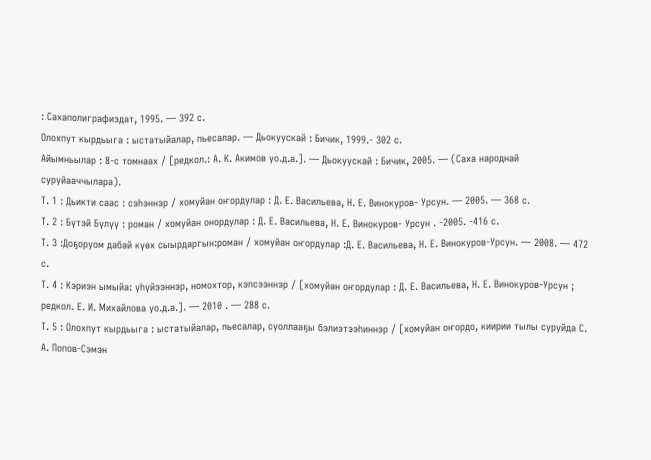: Сахаполиграфиздат, 1995. — 392 с.
Олохпут кырдьыга : ыстатыйалар, пьесалар. — Дьокуускай : Бичик, 1999.- 302 с.
Айымньылар : 8-с томнаах / [редкол.: А. К. Акимов уо.д.а.]. — Дьокуускай : Бичик, 2005. — (Саха народнай суруйааччылара).
Т. 1 : Дьикти саас : сэһэннэр / хомуйан оҥордулар : Д. Е. Васильева, Н. Е. Винокуров- Урсун. — 2005. — 368 с.
Т. 2 : Бүтэй Бүлүү : роман / хомуйан онордулар : Д. Е. Васильева, Н. Е. Винокуров- Урсун . -2005. -416 с.
Т. 3 :Доҕоруом дабай күөх сыырдаргын:роман / хомуйан оҥордулар :Д. Е. Васильева, Н. Е. Винокуров-Урсун. — 2008. — 472 с.
Т. 4 : Кэриэн ымыйа: үһүйээннэр, номохтор, кэпсээннэр / [хомуйан оҥордулар : Д. Е. Васильева, Н. Е. Винокуров-Урсун ; редкол. Е. И. Михайлова уо.д.а.]. — 2010 . — 288 с.
Т. 5 : Олохпут кырдьыга : ыстатыйалар, пьесалар, суоллааҕы бэлиэтээһиннэр / [хомуйан оҥордо, киирии тылы суруйда С. А. Попов-Сэмэн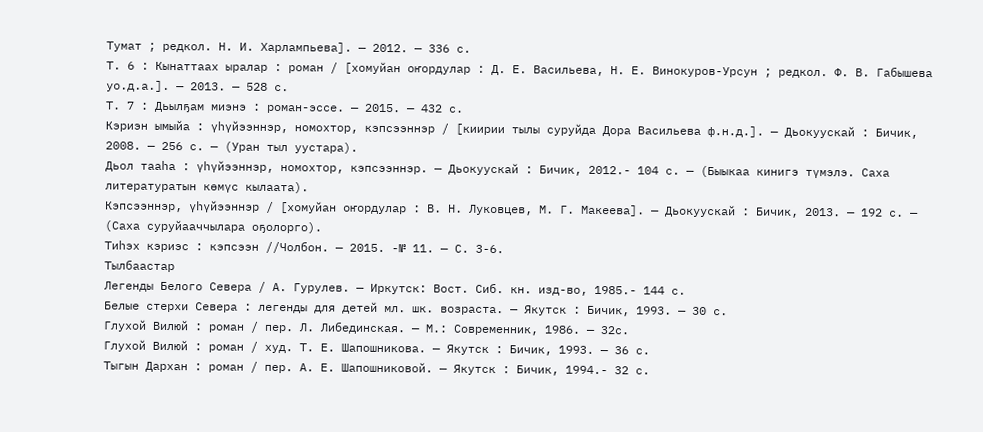Тумат ; редкол. Н. И. Харлампьева]. — 2012. — 336 с.
Т. 6 : Кынаттаах ыралар : роман / [хомуйан оҥордулар : Д. Е. Васильева, Н. Е. Винокуров-Урсун ; редкол. Ф. В. Габышева уо.д.а.]. — 2013. — 528 с.
Т. 7 : Дьылҕам миэнэ : роман-эссе. — 2015. — 432 с.
Кэриэн ымыйа : үһүйээннэр, номохтор, кэпсээннэр / [киирии тылы суруйда Дора Васильева ф.н.д.]. — Дьокуускай : Бичик, 2008. — 256 с. — (Уран тыл уустара).
Дьол тааһа : үһүйээннэр, номохтор, кэпсээннэр. — Дьокуускай : Бичик, 2012.- 104 с. — (Быыкаа кинигэ түмэлэ. Саха литературатын көмүс кылаата).
Кэпсээннэр, үһүйээннэр / [хомуйан оҥордулар : В. Н. Луковцев, М. Г. Макеева]. — Дьокуускай : Бичик, 2013. — 192 с. — (Саха суруйааччылара оҕолорго).
Тиһэх кэриэс : кэпсээн //Чолбон. — 2015. -№ 11. — С. 3-6.
Тылбаастар
Легенды Белого Севера / А. Гурулев. — Иркутск: Вост. Сиб. кн. изд-во, 1985.- 144 с.
Белые стерхи Севера : легенды для детей мл. шк. возраста. — Якутск : Бичик, 1993. — 30 с.
Глухой Вилюй : роман / пер. Л. Либединская. — М.: Современник, 1986. — 32с.
Глухой Вилюй : роман / худ. Т. Е. Шапошникова. — Якутск : Бичик, 1993. — 36 с.
Тыгын Дархан : роман / пер. А. Е. Шапошниковой. — Якутск : Бичик, 1994.- 32 с.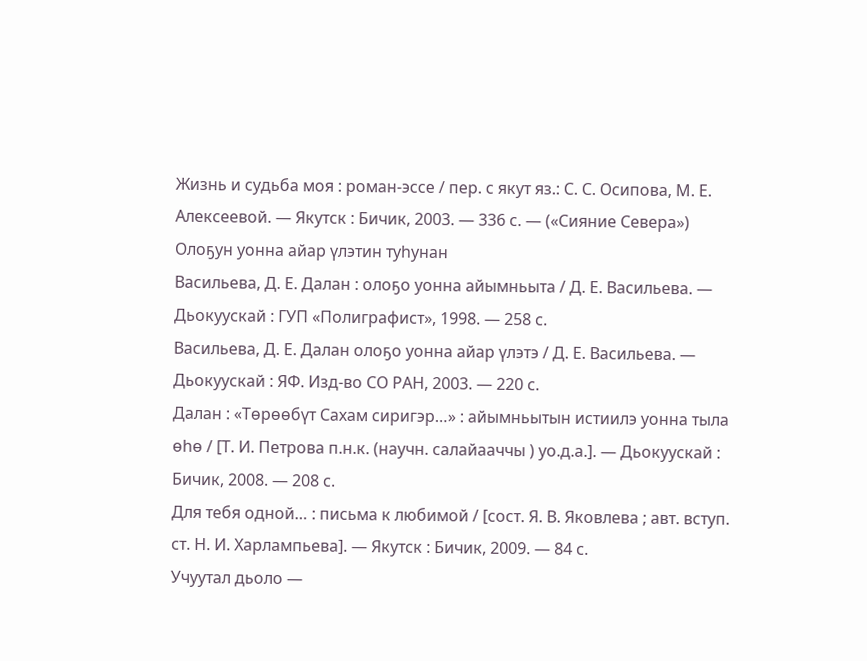Жизнь и судьба моя : роман-эссе / пер. с якут яз.: С. С. Осипова, М. Е. Алексеевой. — Якутск : Бичик, 2003. — 336 с. — («Сияние Севера»)
Олоҕун уонна айар үлэтин туһунан
Васильева, Д. Е. Далан : олоҕо уонна айымньыта / Д. Е. Васильева. — Дьокуускай : ГУП «Полиграфист», 1998. — 258 с.
Васильева, Д. Е. Далан олоҕо уонна айар үлэтэ / Д. Е. Васильева. — Дьокуускай : ЯФ. Изд-во СО РАН, 2003. — 220 с.
Далан : «Төрөөбүт Сахам сиригэр…» : айымньытын истиилэ уонна тыла өһө / [Т. И. Петрова п.н.к. (научн. салайааччы ) уо.д.а.]. — Дьокуускай : Бичик, 2008. — 208 с.
Для тебя одной… : письма к любимой / [сост. Я. В. Яковлева ; авт. вступ. ст. Н. И. Харлампьева]. — Якутск : Бичик, 2009. — 84 с.
Учуутал дьоло —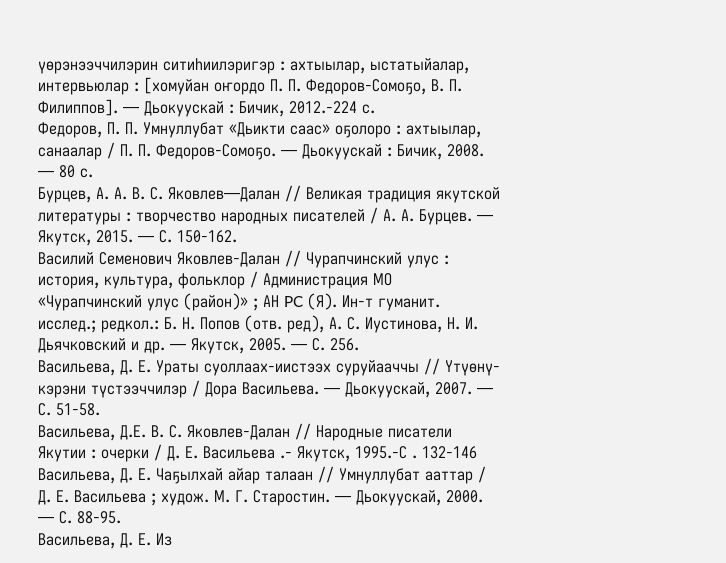үөрэнээччилэрин ситиһиилэригэр : ахтыылар, ыстатыйалар, интервьюлар : [хомуйан оҥордо П. П. Федоров-Сомоҕо, В. П. Филиппов]. — Дьокуускай : Бичик, 2012.-224 с.
Федоров, П. П. Умнуллубат «Дьикти саас» оҕолоро : ахтыылар, санаалар / П. П. Федоров-Сомоҕо. — Дьокуускай : Бичик, 2008. — 80 с.
Бурцев, А. А. В. С. Яковлев—Далан // Великая традиция якутской литературы : творчество народных писателей / А. А. Бурцев. — Якутск, 2015. — С. 150-162.
Василий Семенович Яковлев-Далан // Чурапчинский улус : история, культура, фольклор / Администрация МО «Чурапчинский улус (район)» ; АН PC (Я). Ин-т гуманит. исслед.; редкол.: Б. Н. Попов (отв. ред), А. С. Иустинова, Н. И. Дьячковский и др. — Якутск, 2005. — С. 256.
Васильева, Д. Е. Ураты суоллаах-иистээх суруйааччы // Үтүөнү-кэрэни түстээччилэр / Дора Васильева. — Дьокуускай, 2007. — С. 51-58.
Васильева, Д.Е. В. С. Яковлев-Далан // Народные писатели Якутии : очерки / Д. Е. Васильева .- Якутск, 1995.-С . 132-146
Васильева, Д. Е. Чаҕылхай айар талаан // Умнуллубат ааттар / Д. Е. Васильева ; худож. М. Г. Старостин. — Дьокуускай, 2000. — С. 88-95.
Васильева, Д. Е. Из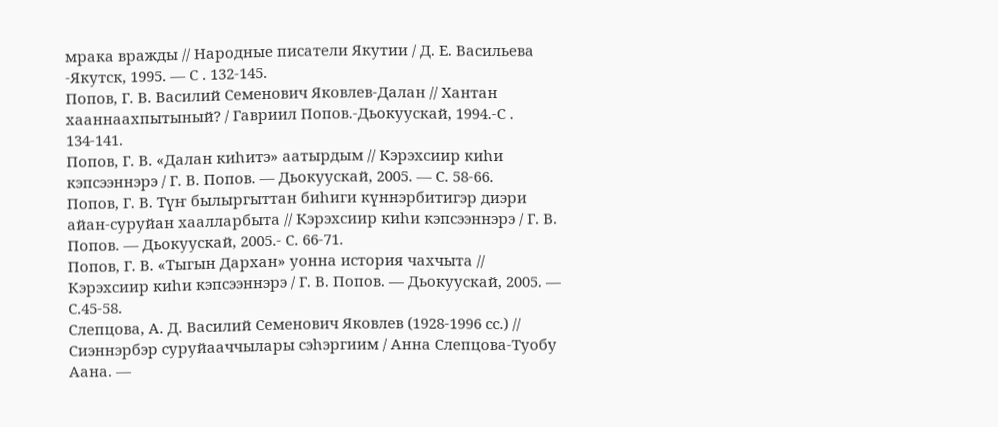мрака вражды // Народные писатели Якутии / Д. Е. Васильева -Якутск, 1995. — С . 132-145.
Попов, Г. В. Василий Семенович Яковлев-Далан // Хантан хааннаахпытыный? / Гавриил Попов.-Дьокуускай, 1994.-С . 134-141.
Попов, Г. В. «Далан киһитэ» аатырдым // Кэрэхсиир киһи кэпсээннэрэ / Г. В. Попов. — Дьокуускай, 2005. — С. 58-66.
Попов, Г. В. Түҥ былыргыттан биһиги күннэрбитигэр диэри айан-суруйан хаалларбыта // Кэрэхсиир киһи кэпсээннэрэ / Г. В. Попов. — Дьокуускай, 2005.- С. 66-71.
Попов, Г. В. «Тыгын Дархан» уонна история чахчыта // Кэрэхсиир киһи кэпсээннэрэ / Г. В. Попов. — Дьокуускай, 2005. — С.45-58.
Слепцова, А. Д. Василий Семенович Яковлев (1928-1996 сс.) // Сиэннэрбэр суруйааччылары сэһэргиим / Анна Слепцова-Туобу Аана. —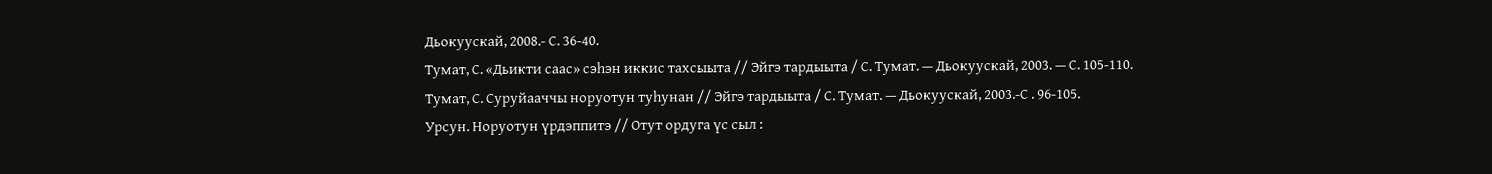Дьокуускай, 2008.- С. 36-40.
Тумат, С. «Дьикти саас» сэһэн иккис тахсыыта // Эйгэ тардыыта / С. Тумат. — Дьокуускай, 2003. — С. 105-110.
Тумат, С. Суруйааччы норуотун туһунан // Эйгэ тардыыта / С. Тумат. — Дьокуускай, 2003.-С . 96-105.
Урсун. Норуотун үрдэппитэ // Отут ордуга үс сыл :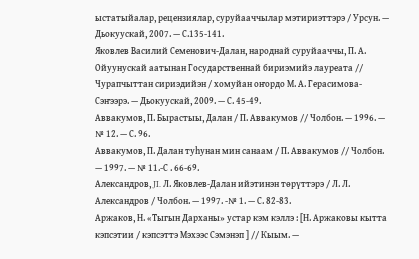ыстатыйалар, рецензиялар, суруйааччылар мэтириэттэрэ / Урсун. — Дьокуускай, 2007. — С.135-141.
Яковлев Василий Семенович-Далан, народнай суруйааччы, П. А. Ойуунускай аатынан Государственнай бириэмийэ лауреата // Чурапчыттан сириэдийэн / хомуйан оҥордо М. А. Герасимова-Сэҥээрэ. — Дьокуускай, 2009. — С. 45-49.
Аввакумов, П. Бырастыы, Далан / П. Аввакумов // Чолбон. — 1996. — № 12. — С. 96.
Аввакумов, П. Далан туһунан мин санаам / П. Аввакумов // Чолбон. — 1997. — № 11.-С . 66-69.
Александров, JI. Л. Яковлев-Далан ийэтинэн төрүттэрэ / Л. Л. Александров / Чолбон. — 1997. -№ 1. — С. 82-83.
Аржаков, Н. «Тыгын Дарханы» устар кэм кэллэ : [Н. Аржаковы кытта кэпсэтии / кэпсэттэ Мэхээс Сэмэнэп ] // Кыым. —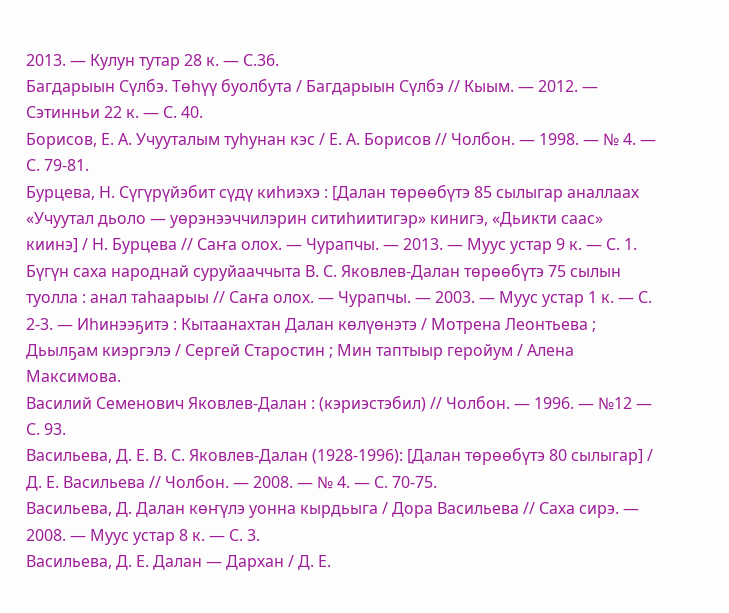2013. — Кулун тутар 28 к. — С.36.
Багдарыын Сүлбэ. Төһүү буолбута / Багдарыын Сүлбэ // Кыым. — 2012. — Сэтинньи 22 к. — С. 40.
Борисов, Е. А. Учууталым туһунан кэс / Е. А. Борисов // Чолбон. — 1998. — № 4. — С. 79-81.
Бурцева, Н. Сүгүрүйэбит сүдү киһиэхэ : [Далан төрөөбүтэ 85 сылыгар аналлаах «Учуутал дьоло — уөрэнээччилэрин ситиһиитигэр» кинигэ, «Дьикти саас» киинэ] / Н. Бурцева // Саҥа олох. — Чурапчы. — 2013. — Муус устар 9 к. — С. 1.
Бүгүн саха народнай суруйааччыта В. С. Яковлев-Далан төрөөбүтэ 75 сылын туолла : анал таһаарыы // Саҥа олох. — Чурапчы. — 2003. — Муус устар 1 к. — С. 2-3. — Иһинээҕитэ : Кытаанахтан Далан көлүөнэтэ / Мотрена Леонтьева ; Дьылҕам киэргэлэ / Сергей Старостин ; Мин таптыыр геройум / Алена Максимова.
Василий Семенович Яковлев-Далан : (кэриэстэбил) // Чолбон. — 1996. — №12 — С. 93.
Васильева, Д. Е. В. С. Яковлев-Далан (1928-1996): [Далан төрөөбүтэ 80 сылыгар] / Д. Е. Васильева // Чолбон. — 2008. — № 4. — С. 70-75.
Васильева, Д. Далан көҥүлэ уонна кырдьыга / Дора Васильева // Саха сирэ. — 2008. — Муус устар 8 к. — С. 3.
Васильева, Д. Е. Далан — Дархан / Д. Е.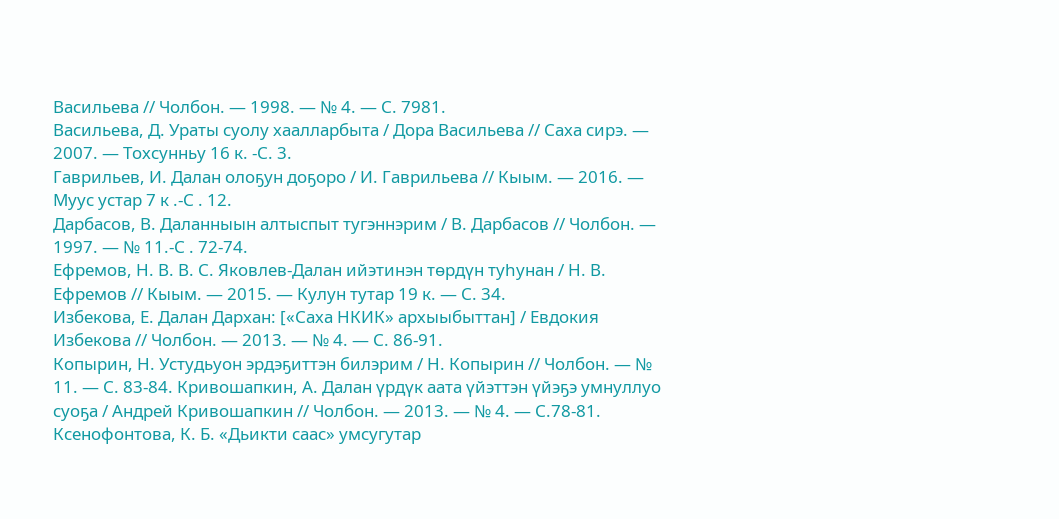Васильева // Чолбон. — 1998. — № 4. — С. 7981.
Васильева, Д. Ураты суолу хаалларбыта / Дора Васильева // Саха сирэ. — 2007. — Тохсунньу 16 к. -С. 3.
Гаврильев, И. Далан олоҕун доҕоро / И. Гаврильева // Кыым. — 2016. — Муус устар 7 к .-С . 12.
Дарбасов, В. Даланныын алтыспыт тугэннэрим / В. Дарбасов // Чолбон. — 1997. — № 11.-С . 72-74.
Ефремов, Н. В. В. С. Яковлев-Далан ийэтинэн төрдүн туһунан / Н. В. Ефремов // Кыым. — 2015. — Кулун тутар 19 к. — С. 34.
Избекова, Е. Далан Дархан: [«Саха НКИК» архыыбыттан] / Евдокия Избекова // Чолбон. — 2013. — № 4. — С. 86-91.
Копырин, Н. Устудьуон эрдэҕиттэн билэрим / Н. Копырин // Чолбон. — № 11. — С. 83-84. Кривошапкин, А. Далан үрдүк аата үйэттэн үйэҕэ умнуллуо суоҕа / Андрей Кривошапкин // Чолбон. — 2013. — № 4. — С.78-81.
Ксенофонтова, К. Б. «Дьикти саас» умсугутар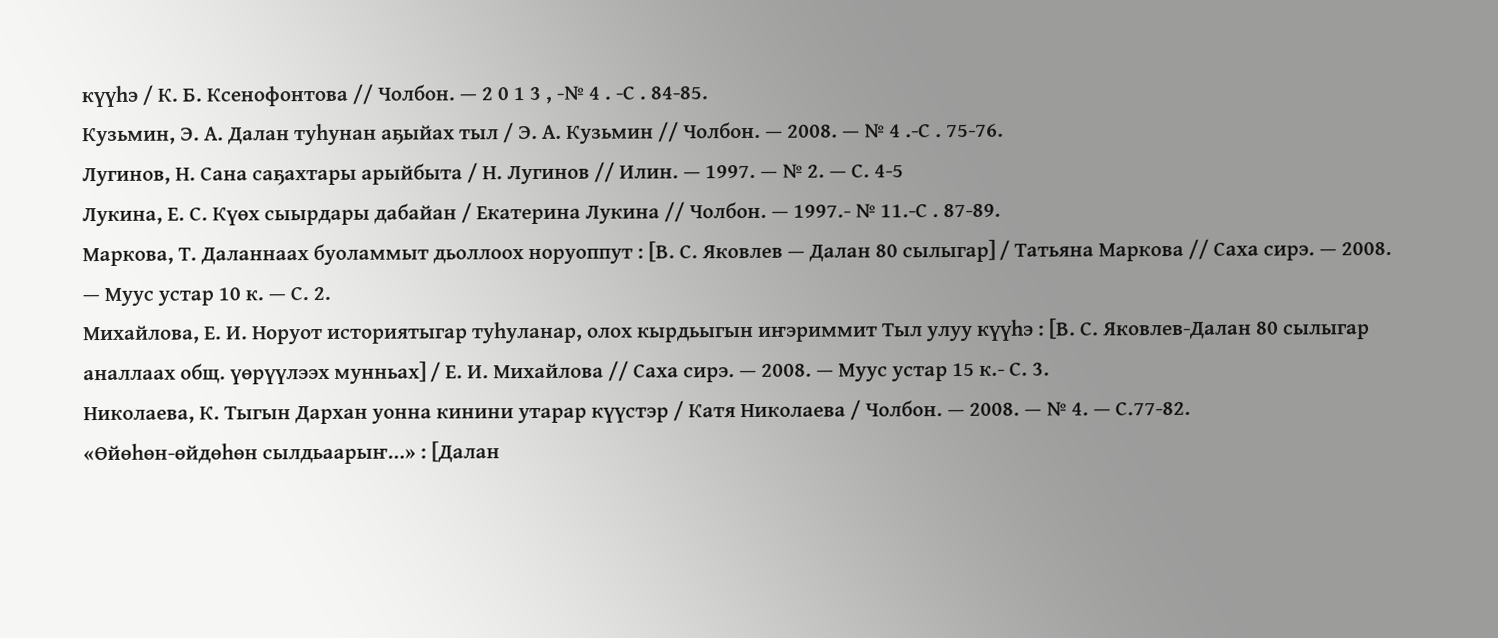күүһэ / К. Б. Ксенофонтова // Чолбон. — 2 0 1 3 , -№ 4 . -С . 84-85.
Кузьмин, Э. А. Далан туһунан аҕыйах тыл / Э. А. Кузьмин // Чолбон. — 2008. — № 4 .-С . 75-76.
Лугинов, Н. Сана саҕахтары арыйбыта / Н. Лугинов // Илин. — 1997. — № 2. — С. 4-5
Лукина, Е. С. Күөх сыырдары дабайан / Екатерина Лукина // Чолбон. — 1997.- № 11.-С . 87-89.
Маркова, Т. Даланнаах буоламмыт дьоллоох норуоппут : [В. С. Яковлев — Далан 80 сылыгар] / Татьяна Маркова // Саха сирэ. — 2008. — Муус устар 10 к. — С. 2.
Михайлова, Е. И. Норуот историятыгар туһуланар, олох кырдьыгын иҥэриммит Тыл улуу күүһэ : [В. С. Яковлев-Далан 80 сылыгар аналлаах общ. үөрүүлээх мунньах] / Е. И. Михайлова // Саха сирэ. — 2008. — Муус устар 15 к.- С. 3.
Николаева, К. Тыгын Дархан уонна кинини утарар күүстэр / Катя Николаева / Чолбон. — 2008. — № 4. — С.77-82.
«Өйөһөн-өйдөһөн сылдьаарыҥ…» : [Далан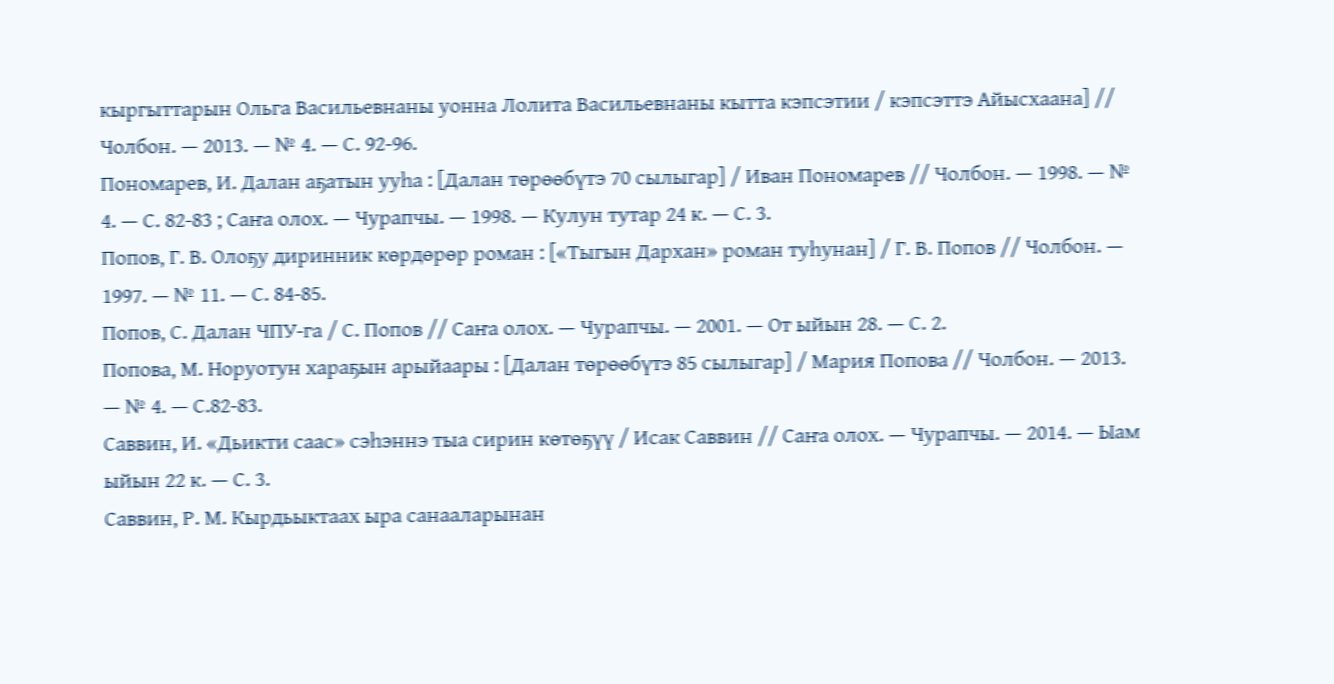кыргыттарын Ольга Васильевнаны уонна Лолита Васильевнаны кытта кэпсэтии / кэпсэттэ Айысхаана] // Чолбон. — 2013. — № 4. — С. 92-96.
Пономарев, И. Далан аҕатын ууһа : [Далан төрөөбүтэ 70 сылыгар] / Иван Пономарев // Чолбон. — 1998. — № 4. — С. 82-83 ; Саҥа олох. — Чурапчы. — 1998. — Кулун тутар 24 к. — С. 3.
Попов, Г. В. Олоҕу диринник көрдөрөр роман : [«Тыгын Дархан» роман туһунан] / Г. В. Попов // Чолбон. — 1997. — № 11. — С. 84-85.
Попов, С. Далан ЧПУ-га / С. Попов // Саҥа олох. — Чурапчы. — 2001. — От ыйын 28. — С. 2.
Попова, М. Норуотун хараҕын арыйаары : [Далан төрөөбүтэ 85 сылыгар] / Мария Попова // Чолбон. — 2013. — № 4. — С.82-83.
Саввин, И. «Дьикти саас» сэһэннэ тыа сирин көтөҕүү / Исак Саввин // Саҥа олох. — Чурапчы. — 2014. — Ыам ыйын 22 к. — С. 3.
Саввин, Р. М. Кырдьыктаах ыра санааларынан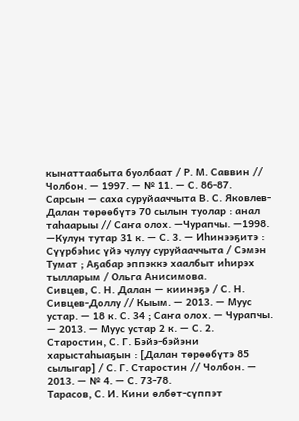кынаттаабыта буолбаат / Р. М. Саввин // Чолбон. — 1997. — № 11. — С. 86-87.
Сарсын — саха суруйааччыта В. С. Яковлев-Далан төрөөбүтэ 70 сылын туолар : анал таһаарыы // Саҥа олох. —Чурапчы. —1998. —Кулун тутар 31 к. — С. 3. — Иһинээҕитэ : Сүүрбэһис үйэ чулуу суруйааччыта / Сэмэн Тумат ; Аҕабар эппэккэ хаалбыт иһирэх тылларым / Ольга Анисимова.
Сивцев, С. Н. Далан — киинэҕэ / С. Н. Сивцев-Доллу // Кыым. — 2013. — Муус устар. — 18 к. С. 34 ; Саҥа олох. — Чурапчы. — 2013. — Муус устар 2 к. — С. 2.
Старостин, С. Г. Бэйэ-бэйэни харыстаһыаҕын : [Далан төрөөбүтэ 85 сылыгар] / С. Г. Старостин // Чолбон. — 2013. — № 4. — С. 73-78.
Тарасов, С. И. Кини өлбөт-сүппэт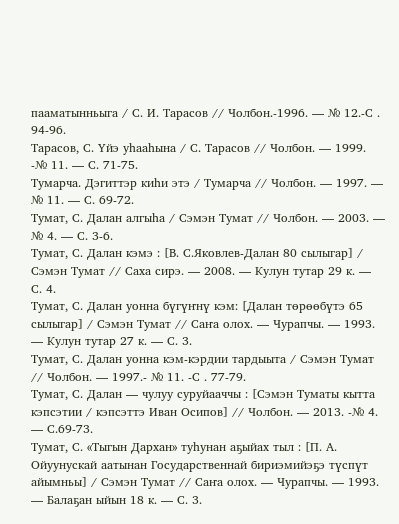пааматынньыга / С. И. Тарасов // Чолбон.-1996. — № 12.-С . 94-96.
Тарасов, С. Үйэ уһааһына / С. Тарасов // Чолбон. — 1999. -№ 11. — С. 71-75.
Тумарча. Дэгиттэр киһи этэ / Тумарча // Чолбон. — 1997. — № 11. — С. 69-72.
Тумат, С. Далан алгыһа / Сэмэн Тумат // Чолбон. — 2003. — № 4. — С. 3-6.
Тумат, С. Далан кэмэ : [В. С.Яковлев-Далан 80 сылыгар] / Сэмэн Тумат // Саха сирэ. — 2008. — Кулун тутар 29 к. — С. 4.
Тумат, С. Далан уонна бүгүҥнү кэм: [Далан төрөөбүтэ 65 сылыгар] / Сэмэн Тумат // Саҥа олох. — Чурапчы. — 1993. — Кулун тутар 27 к. — С. 3.
Тумат, С. Далан уонна кэм-кэрдии тардыыта / Сэмэн Тумат // Чолбон. — 1997.- № 11. -С . 77-79.
Тумат, С. Далан — чулуу суруйааччы : [Сэмэн Туматы кытта кэпсэтии / кэпсэттэ Иван Осипов] // Чолбон. — 2013. -№ 4. — С.69-73.
Тумат, С. «Тыгын Дархан» туһунан аҕыйах тыл : [П. А. Ойуунускай аатынан Государственнай бириэмийэҕэ түспүт айымньы] / Сэмэн Тумат // Саҥа олох. — Чурапчы. — 1993. — Балаҕан ыйын 18 к. — С. 3.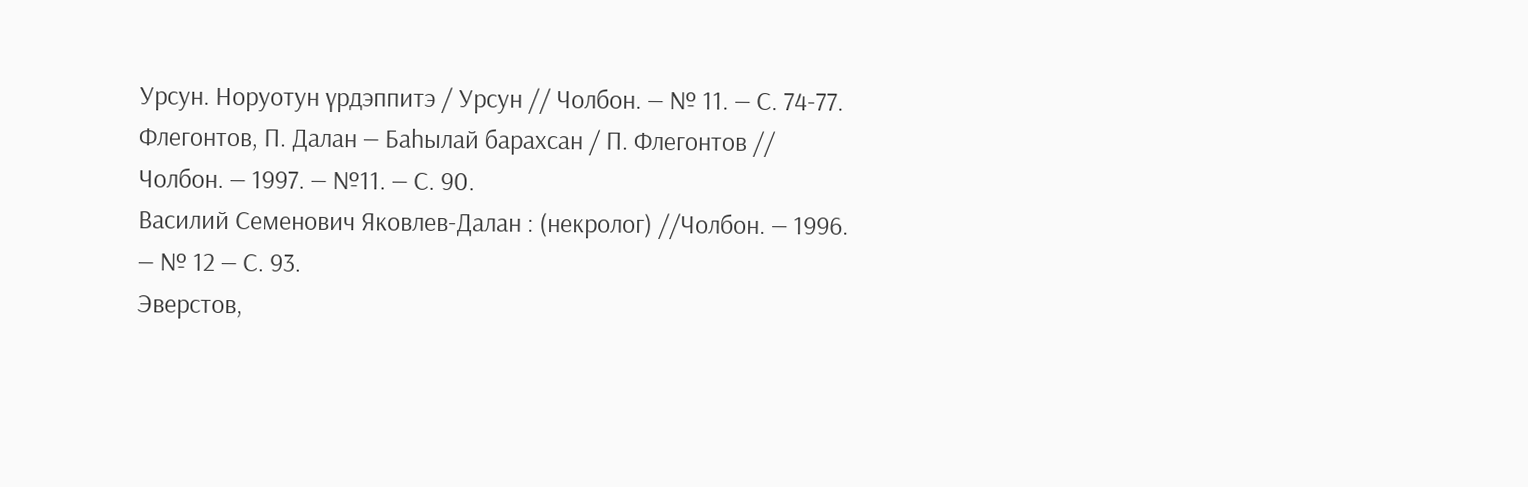Урсун. Норуотун үрдэппитэ / Урсун // Чолбон. — № 11. — С. 74-77.
Флегонтов, П. Далан — Баһылай барахсан / П. Флегонтов // Чолбон. — 1997. — №11. — С. 90.
Василий Семенович Яковлев-Далан : (некролог) //Чолбон. — 1996. — № 12 — С. 93.
Эверстов,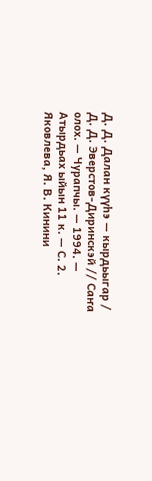Д. Д. Далан күүһэ — кырдьыгар / Д. Д. Эверстов-Диринскэй // Саҥа олох. — Чурапчы. — 1994. — Атырдьах ыйын 11 к. — С. 2.
Яковлева, Я. В. Кинини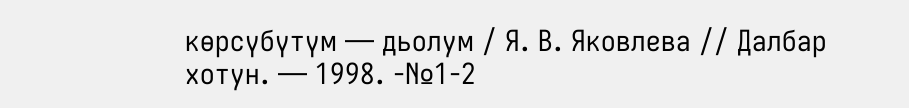көрсүбүтүм — дьолум / Я. В. Яковлева // Далбар хотун. — 1998. -№1-2